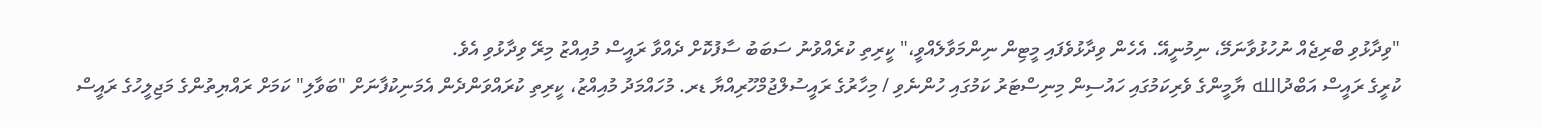"ވިދާޅުވި ބްރިޖެއް ނުހުޅުވާނަމޭ، ނިމުނީއޭ. އެހެން ވިދާޅުވެފައި މީޓިން ނިންމަވާލެއްވީ،" ކީރިތި ކުރެއްވުނު ސަބަބު ސާފުކޮށް ދެއްވާ ރައީސް މުއިއްޒު މިރޭ ވިދާޅުވި އެވެ.
ކުރީގެ ރައީސް އަބްދުالله ޔާމީންގެ ވެރިކަމުގައި ހައުސިން މިނިސްޓަރު ކަމުގައި ހުންނެވި / މިހާރުގެ ރައީސުލްޖުމްހޫރިއްޔާ ޑރ. މުހައްމަދު މުއިއްޒު، ކީރިތި ކުރައްވަންދެން އެމަނިކުފާނަށް "ބަވާލި" ކަމަށް ރައްޔިތުންގެ މަޖިލީހުގެ ރައީސް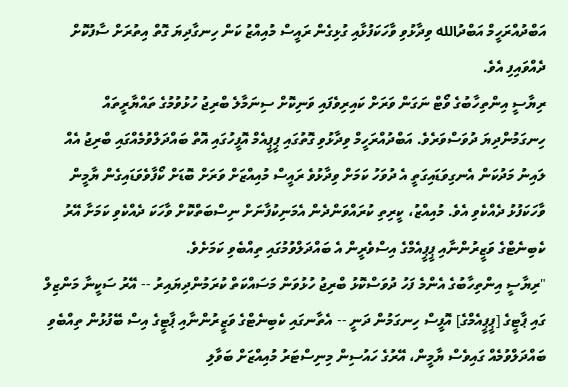އަބްދުއްރަހީމް އަބްދުالله ވިދާޅުވި ވާހަކަފުޅާއި ގުޅިގެން ރައީސް މުއިއްޒު ކަން ހިނގާދިޔަ ގޮތް އިތުރަށް ސާފުކޮށް ދެއްވައިފި އެވެ.
ރިޔާސީ އިންތިހާބުގެ ވޯޓް ނަގަން ވަރަށް ކައިރިވެފައި ވަނިކޮށް ސިނަމާލެ ބްރިޖު ހުޅުވުމުގެ ތައްޔާރީތައް ހިނގަމުންދިޔަ ދުވަސްވަރެވެ. އަބްދުއްރަހީމް ވިދާޅުވި ގޮތުގައި ޕީޕީއެމް އޮފީހުގައި އޮތް ބައްދަލްވުމެއްގައި ބްރިޖު އެއް ލައިނު މަދުކަން އެނގިވަޑައިގަތީ އެ ދުވަހު ކަމަށް ވިދާޅުވެ ރައީސް މުއިއްޒަށް ވަރަށް ބޮޑަށް ކޯފާވެވަޑައިގެން ޔާމީން ވާހަކަފުޅު ދެއްކެވި އެވެ. މުއިއްޒު، ކީރިތި ކުރައްވަންދެން އެމަނިކުފާނަށް ނިސްބަތްކޮށް ވާހަކަ ދެއްކެވި ކަމަށާ އޭރު ކެބިނެޓްގެ ވަޒީރުންނާއި ޕީޕީއެމްގެ އިސްވެރީން އެ ބައްދަލްވުމުގައި ތިއްބެވި ކަމަށެވެ.
"ރިޔާސީ އިންތިހާބުގެ އެންމެ ފަހު ދުވަސްކޮޅު ބްރިޖު ހުޅުވަން މަސައްކަތް ކުރަމުންދިޔައިރު -- އޭރު ސަކީނާ މަންޒިލް ގައި ޕާޓީގެ [ޕީޕީއެމްގެ] އޮފީސް ހިނގަމުން ދަނީ -- އެތާނގައި ކެބިނެޓްގެ ވަޒީރުންނާއި ޕާޓީގެ އިސް ބޭފުޅުން ތިއްބެވި ބައްދަލްވުމެއް ގައިވެސް ޔާމީން، އޭރުގެ ހައުސިން މިނިސްޓަރު މުއިއްޒަށް ބަވާލި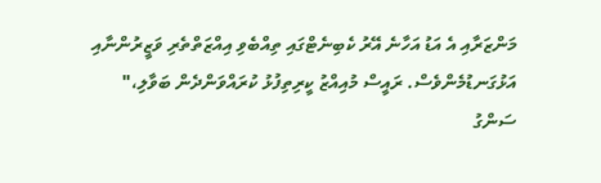މަންޒަރާއި އެ އަޑު އަހާނެ އޭރު ކެބިނެޓްގައި ތިއްބެވި އިއްޒަތްތެރި ވަޒީރުންނާއި އަޅުގަނޑުމެންވެސް. ރައީސް މުއިއްޒު ކީރިތިފުޅު ކުރައްވަންދެން ބަވާލި،"
ސަންގު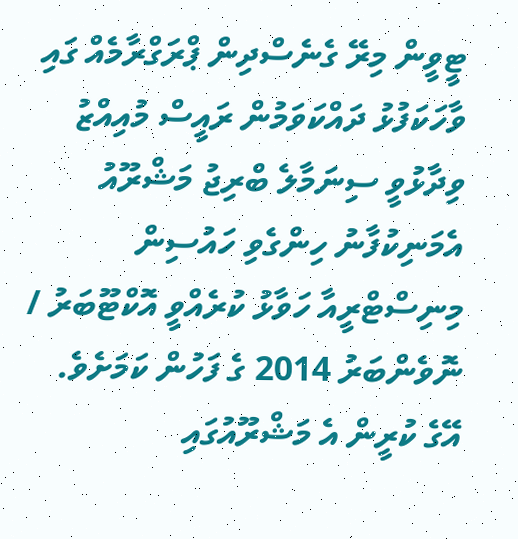ޓީވީން މިރޭ ގެނެސްދިން ޕްރަގްރާމެއް ގައި ވާހަކަފުޅު ދައްކަވަމުން ރައީސް މުއިއްޒު ވިދާޅުވީ ސިނަމާލެ ބްރިޖު މަޝްރޫއު އެމަނިކުފާނު ހިންގެވި ހައުސިން މިނިސްޓްރީއާ ހަވާޅު ކުރެއްވީ އޮކްޓޫބަރު / ނޮވެންބަރު 2014 ގެ ފަހުން ކަމަށެވެ.
އޭގެ ކުރީން އެ މަޝްރޫއުގައި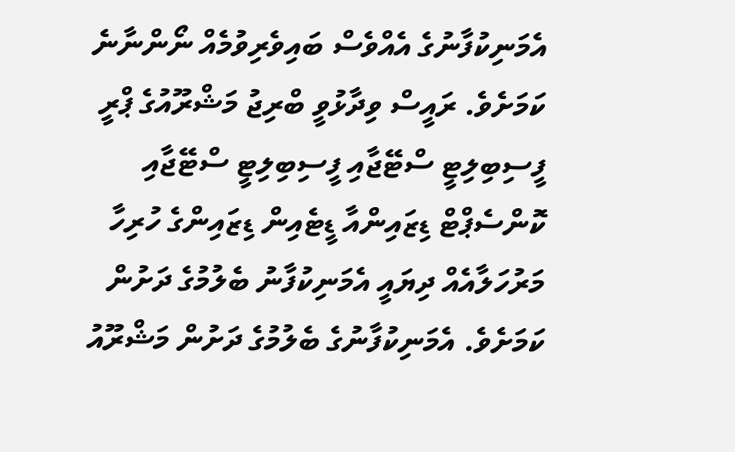އެމަނިކުފާނުގެ އެއްވެސް ބައިވެރިވުމެއް ނޯންނާނެ ކަމަށެވެ. ރައީސް ވިދާޅުވީ ބްރިޖު މަޝްރޫއުގެ ޕްރީ ފީސިބިލިޓީ ސްޓޭޖާއި ފީސިބިލިޓީ ސްޓޭޖާއި ކޮންސެޕްޓް ޑިޒައިންއާ ޑީޓެއިން ޑިޒައިންގެ ހުރިހާ މަރުހަލާއެއް ދިޔައީ އެމަނިކުފާނު ބެލުމުގެ ދަށުން ކަމަށެވެ. އެމަނިކުފާނުގެ ބެލުމުގެ ދަށުން މަޝްރޫއު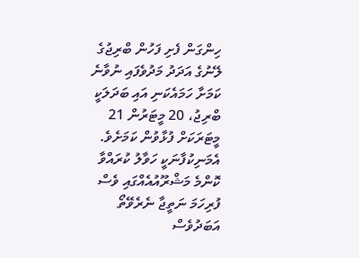ހިންގަން ފެށި ފަހުން ބްރިޖުގެ ލޭނުގެ އަދަދު މަދުވެފައި ނުވާނެ ކަމަށާ ހަމައެކަނި އައި ބަދަލަކީ ބްރިޖު، 20 މީޓަރުން 21 މީޓަރަކަށް ފުޅާވުން ކަމަށެވެ.
އެމަނިކުފާނަކީ ހަވާލު ކުރައްވާ ކޮންމެ މަޝްރޫއުއެއްގައި ވެސް ފުރިހަމަ ނަތީޖާ ނެރެވޭތޯ އަބަދުވެސް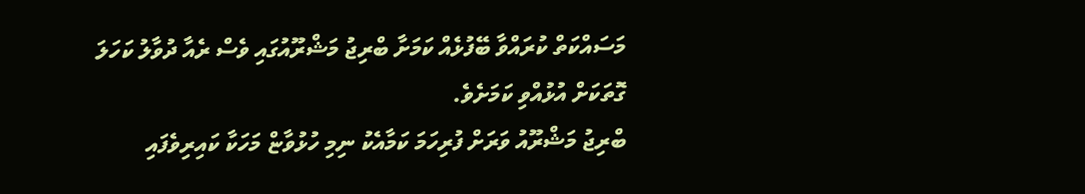މަސައްކަތް ކުރައްވާ ބޭފުޅެއް ކަމަށާ ބްރިޖު މަޝްރޫއުގައި ވެސް ރެއާ ދުވާލު ކަހަލަ ގޮތަކަށް އުޅުއްވި ކަމަށެވެ.
ބްރިޖު މަޝްރޫއު ވަރަށް ފުރިހަމަ ކަމާއެކު ނިމި ހުޅުވާޏް މަހަކާ ކައިރިވެފައި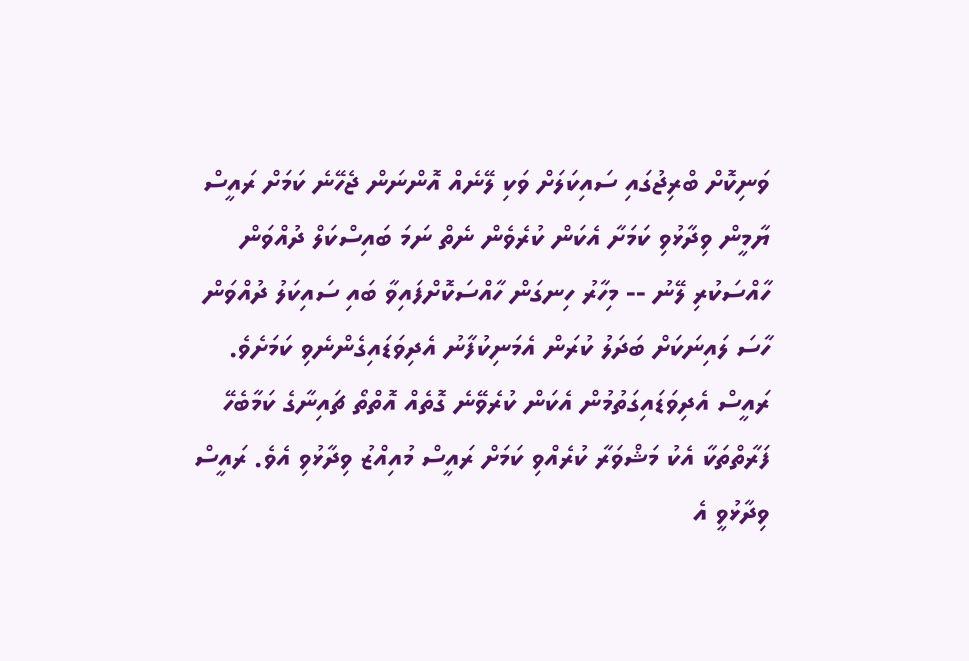ވަނިކޮށް ބްރިޖުގައި ސައިކަލަށް ވަކި ލޭނެއް އޮންނަން ޖެހޭނެ ކަމަށް ރައީސް ޔާމީން ވިދާޅުވި ކަމަށާ އެކަން ކުރެވެން ނެތް ނަމަ ބައިސްކަލް ދުއްވަން ހާއްސަކުރި ލޭނު -- މިހާރު ހިނގަން ހާއްސަކޮށްފައިވާ ބައި ސައިކަލު ދުއްވަން ހާސަ ލައިނަކަށް ބަދަލު ކުރަން އެމަނިކުފާނު އެދިވަޑައިގެންނެވި ކަމަށެވެ.
ރައީސް އެދިވަޑައިގަތުމުން އެކަން ކުރެވޭނެ ގޮތެއް އޮތްތޯ ޗައިނާގެ ކަމާބެހޭ ފަރާތްތަކާ އެކު މަޝްވަރާ ކުރެއްވި ކަމަށް ރައީސް މުއިއްޒު ވިދާޅުވި އެވެ. ރައީސް ވިދާޅުވީ އެ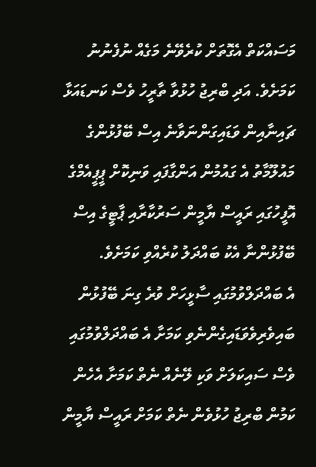މަސައްކަތް އެގޮތަށް ކުރެވޭނެ މަގެއް ނުފެނުނު ކަމަށެވެ. އަދި ބްރިޖު ހުޅުވާ ތާރީހު ވެސް ކަނޑައަޅާ ޗައިނާއިން ވަޑައިގަންނަވާނެ އިސް ބޭފުޅުންގެ މައުލޫމާތު އެ ގައުމުން އަންގާފައި ވަނިކޮށް ޕީޕީއެމްގެ އޮފީހުގައި ރައީސް ޔާމީން ސަރުކާރާއި ޕާޓީގެ އިސް ބޭފުޅުންނާ އެކު ބައްދަލު ކުރެއްވި ކަމަށެވެ.
އެ ބައްދަލްވުމުގައި ސާޅީހަށް ވުރެ ގިނަ ބޭފުޅުން ބައިވެރިވެވަޑައިގެންނެވި ކަމަށާ އެ ބައްދަލްވުމުގައި ވެސް ސައިކަލަށް ވަކި ލޭނެއް ނެތް ކަމަށާ އެހެން ކަމުން ބްރިޖު ހުޅުވެން ނެތް ކަމަށް ރައީސް ޔާމީން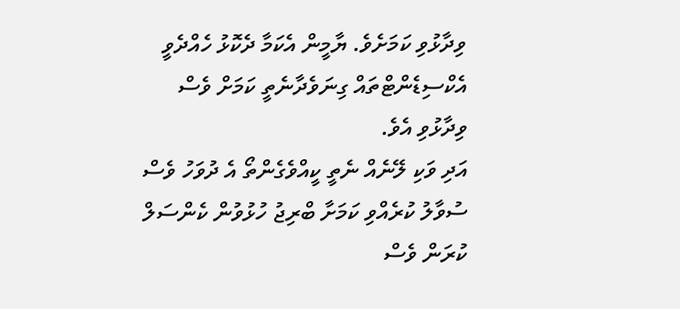ވިދާޅުވި ކަމަށެވެ. ޔާމީން އެކަމާ ދެކޮޅު ހެއްދެވީ އެކްސިޑެންޓްތައް ގިނަވެދާނެތީ ކަމަށް ވެސް ވިދާޅުވި އެވެ.
އަދި ވަކި ލޭނެއް ނެތީ ކީއްވެގެންތޯ އެ ދުވަހު ވެސް ސުވާލު ކުރެއްވި ކަމަށާ ބްރިޖު ހުޅުވުން ކެންސަލް ކުރަން ވެސް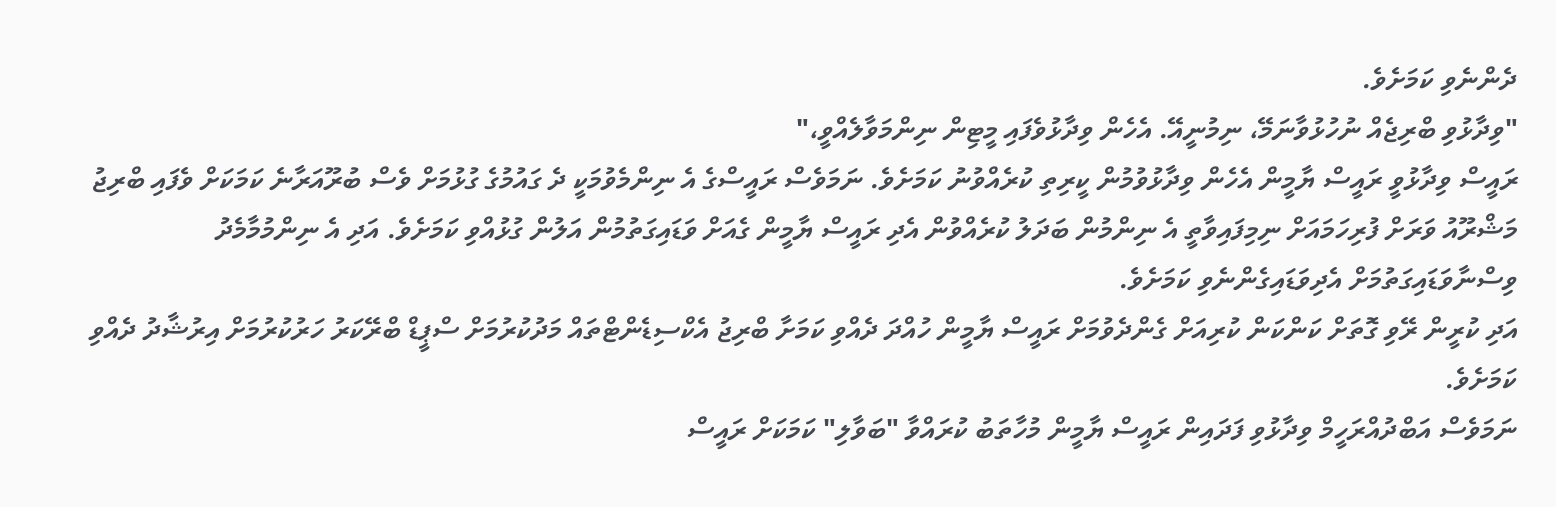ދެންނެވި ކަމަށެވެ.
"ވިދާޅުވި ބްރިޖެއް ނުހުޅުވާނަމޭ، ނިމުނީއޭ. އެހެން ވިދާޅުވެފައި މީޓިން ނިންމަވާލެއްވީ،"
ރައީސް ވިދާޅުވީ ރައީސް ޔާމީން އެހެން ވިދާޅުވުމުން ކީރިތި ކުރެއްވުނު ކަމަށެވެ. ނަމަވެސް ރައީސްގެ އެ ނިންމެވުމަކީ ދެ ގައުމުގެ ގުޅުމަށް ވެސް ބުރޫއަރާނެ ކަމަކަށް ވެފައި ބްރިޖު މަޝްރޫއު ވަރަށް ފުރިހަމައަށް ނިމިފައިވާތީ އެ ނިންމުން ބަދަލު ކުރެއްވުން އެދި ރައީސް ޔާމީން ގެއަށް ވަޑައިގަތުމުން އަލުން ގުޅުއްވި ކަމަށެވެ. އަދި އެ ނިންމުމާމެދު ވިސްނާވަޑައިގަތުމަށް އެދިވަޑައިގެންނެވި ކަމަށެވެ.
އަދި ކުރީން ރޭވި ގޮތަށް ކަންކަން ކުރިއަށް ގެންދެވުމަށް ރައީސް ޔާމީން ހުއްދަ ދެއްވި ކަމަށާ ބްރިޖު އެކްސިޑެންޓްތައް މަދުކުރުމަށް ސްޕީޑް ބްރޭކަރު ހަރުކުރުމަށް އިރުޝާދު ދެއްވި ކަމަށެވެ.
ނަމަވެސް އަބްދުއްރަހީމް ވިދާޅުވި ފަދައިން ރައީސް ޔާމީން މުހާތަބު ކުރައްވާ "ބަވާލި" ކަމަކަށް ރައީސް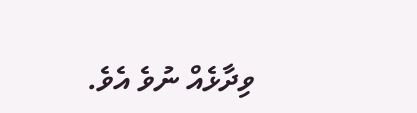ވިދާޅެއް ނުވެ އެވެ.